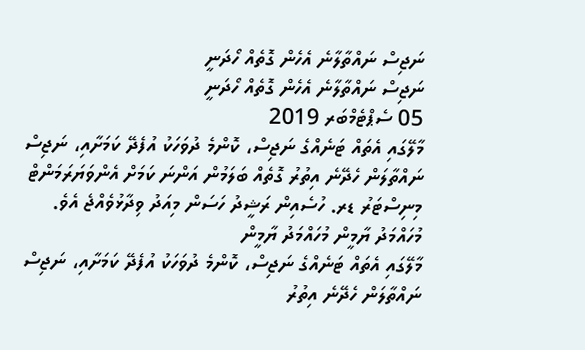ނަޖިސް ނައްތާލާނެ އެހެން ގޮތެއް ހޯދަނީ
ނަޖިސް ނައްތާލާނެ އެހެން ގޮތެއް ހޯދަނީ
05 ސެޕްޓެމްބަރ 2019
މާލޭގައި އެތައް ޓަނެއްގެ ނަޖިސް، ކޮންމެ ދުވަހަކު އުފެދޭ ކަމަށާއި، ނަޖިސް ނައްތާލަން ހެދޭނެ އިތުރު ގޮތެއް ބަލަމުން އަންނަ ކަމަށް އެންވަޔަރަމަންޓް މިނިސްޓަރު ޑރ. ހުސެއިން ރަޝީދު ހަސަން މިއަދު ވިދާޅުވެއްޖެ އެވެ.
މުހައްމަދު ޔާމީން މުހައްމަދު ޔާމީން
މާލޭގައި އެތައް ޓަނެއްގެ ނަޖިސް، ކޮންމެ ދުވަހަކު އުފެދޭ ކަމަށާއި، ނަޖިސް ނައްތާލަން ހެދޭނެ އިތުރު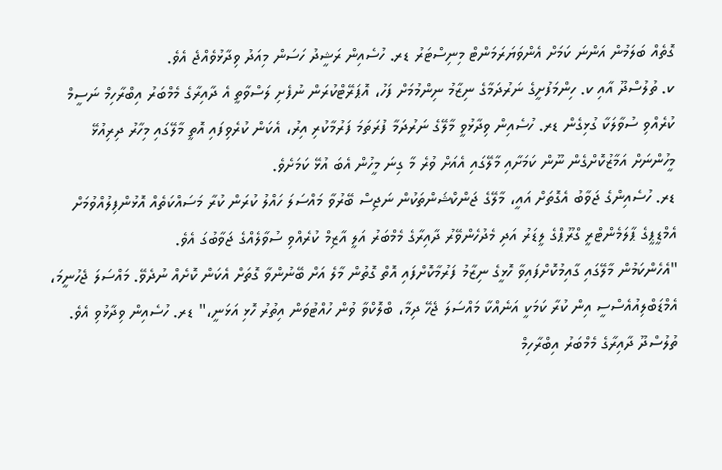ގޮތެއް ބަލަމުން އަންނަ ކަމަށް އެންވަޔަރަމަންޓް މިނިސްޓަރު ޑރ. ހުސެއިން ރަޝީދު ހަސަން މިއަދު ވިދާޅުވެއްޖެ އެވެ.
ކ. ތުލުސްދޫ އާއި ކ. ހިންމަފުށީގެ ނަރުދަމާގެ ނިޒާމު ނިންމުމަށް ފަހު، އޮޕަރޭޓްކުރަން ނުފެށި ލަސްވާތީ އެ ދާއިރާގެ މެމްބަރު އިބްރާހިމް ނަސީމް ކުރެއްވި ސުވާލަކާ ގުޅިގެން ޑރ. ހުސެއިން ވިދާޅުވީ މާލޭގެ ނަރުދަމާ ފުރަތަމަ ފަރުމާކުރި އިރު، އެކަން ކުރެވިފައި އޮތީ މާލޭގައި މިހާރު ދިރިއުޅޭ މީހުންނަށް އަމާޒުކޮށްގެން ނޫން ކަމަށާއި މާލޭގައި އެއަށް ވުރެ މާ ގިނަ މީހުން އެބަ އުޅޭ ކަމަށެވެ.
ޑރ. ހުސެއިންގެ ޖަވާބު އެގޮތަށް އައީ، މާލޭގެ ޖަންކްޝަންތަކުން ނަޖިސް ބޭރުވާ މައްސަލަ ހައްލު ކުރަން ކުރާ މަސައްކަތެއް އޮޅުންފިލުއްވުމަށް އެމްޑީޕީގެ ޕާލަމެންޓްރީ ގްރޫޕްގެ ލީޑަރު އަދި މެދުހެންވޭރު ދާއިރާގެ މެމްބަރު އަލީ އާޒިމް ކުރެއްވި ސުވާލެއްގެ ޖަވާބުގަ އެވެ.
"އެހެންކަމުން މާލޭގައި ގާއިމުކޮށްފައިވާ ހޮޅީގެ ނިޒާމު ފަރުމާކޮށްފައި އޮތް ގޮތުން މާލެ އަށް ބޭނުންވާ ގޮތަށް އެކަން ކޮށެއް ނުދެވޭ. މައްސަލަ ޖެހުނީމަ، އެމްޑަބްލިއުއެސްސީ އިން ކުރާ ކަމަކީ އަނެއްކާ މައްސަލަ ޖެހޭ ދިމާ، ބްލޮކްވާ ވުން ހުއްޓުވަން އިތުރު ހޮޅި އަޅަނީ،" ޑރ. ހުސެއިން ވިދާޅުވި އެވެ.
ތުލުސްދޫ ދާއިރާގެ މެމްބަރު އިބްރާހިމް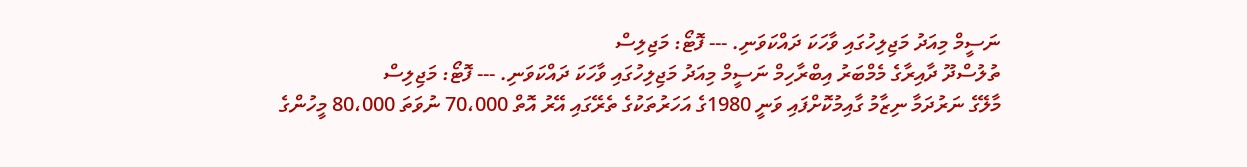ނަސީމް މިއަދު މަޖިލިހުގައި ވާހަކަ ދައްކަވަނި. --- ފޮޓޯ: މަޖިލިސް
ތުލުސްދޫ ދާއިރާގެ މެމްބަރު އިބްރާހިމް ނަސީމް މިއަދު މަޖިލިހުގައި ވާހަކަ ދައްކަވަނި. --- ފޮޓޯ: މަޖިލިސް
މާލޭގެ ނަރުދަމާ ނިޒާމު ގާއިމުކޮށްފައި ވަނީ 1980ގެ އަހަރުތަކުގެ ތެރޭގައި އޭރު އޮތް 70،000 ނުވަތަ 80،000 މީހުންގެ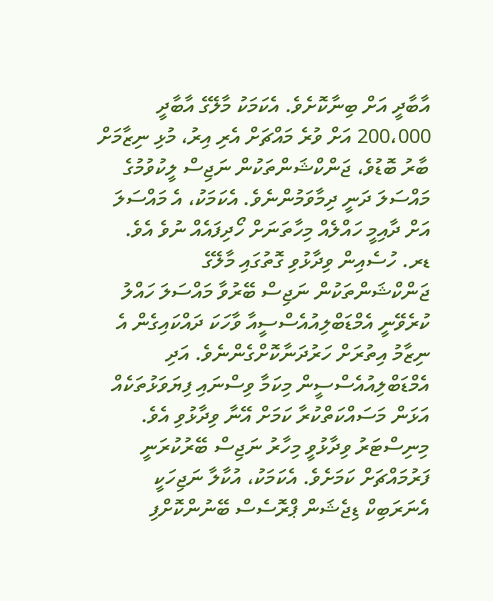އާބާދީ އަށް ބިނާކޮށެވެ. އެކަމަކު މާލޭގެ އާބާދީ 200،000 އަށް ވުރެ މައްޗަށް އެރި އިރު، މުޅި ނިޒާމަށް ބާރު ބޮޑުވެ، ޖަންކްޝަންތަކުން ނަޖިސް ލީކުވުމުގެ މައްސަލަ ދަނީ ދިމާވަމުންނެވެ. އެކަމަކު، އެ މައްސަލަ އަށް ދާއިމީ ހައްލެއް މިހާތަނަށް ހޯދިފައެއް ނުވެ އެވެ.
ޑރ. ހުސެއިން ވިދާޅުވި ގޮތުގައި މާލޭގެ ޖަންކްޝަންތަކުން ނަޖިސް ބޭރުވާ މައްސަލަ ހައްލު ކުރެވޭނީ އެމްޑަބްލިއުއެސްސީއާ ވާހަކަ ދައްކައިގެން އެ ނިޒާމު އިތުރަށް ހަރުދަނާކޮށްގެންނެވެ. އަދި އެމްޑަބްލިއުއެސްސީން މިކަމާ ވިސްނައި ފިޔަވަޅުތަކެއް އަޅަން މަސައްކަތްކުރާ ކަމަށް އޭނާ ވިދާޅުވި އެވެ.
މިނިސްޓަރު ވިދާޅުވީ މިހާރު ނަޖިސް ބޭރުކުރަނީ ފަރުމައްޗަށް ކަމަށެވެ. އެކަމަކު، އުކާލާ ނަޖިހަކީ އެނަރަބިކް ޑިޖެޝަން ޕްރޮސެސް ބޭނުންކޮށްފި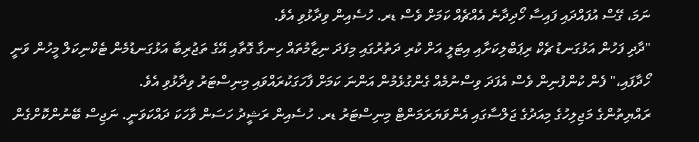ނަމަ، ގޭސް އުފައްދައި ފައިސާ ހޯދިދާނެ އެއްޗެއް ކަމަށް ވެސް ޑރ. ހުސެއިން ވިދާޅުވި އެވެ.
"ދާދި ފަހުން އަޅުގަނޑު ޗެކް ރިޕަބްލިކަށާއި އިޓަލީ އަށް ކުރި ދަތުރުގައި މިފަދަ ނިޒާމުތައް ހިނގާ ގޮތާއި އޭގެ ތަޖުރިބާ އަޅުގަނޑުމެން ޓެކްނިކަލް މީހުން ވަނީ ހޯދާފައި،" ފެން ކުންފުނިން ވެސް އެފަދަ ވިސްނުމެއް ގެންގުޅެމުން އަންނަ ކަމަށް ފާހަގަކުރައްވައި މިނިސްޓަރު ވިދާޅުވި އެވެ.
ރައްޔިތުންގެ މަޖިލިހުގެ މިއަދުގެ ޖަލްސާގައި އެންވަޔަރަމަންޓް މިނިސްޓަރު ޑރ. ހުސެއިން ރަޝީދު ހަސަން ވާހަކަ ދައްކަވަނީ. ނަޖިސް ބޭނުންކޮށްގެން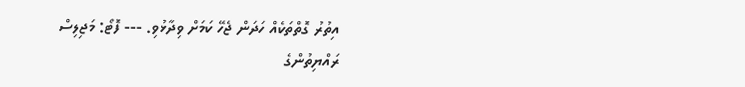އިތުރު ގޮތްތަކެއް ހަދަން ޖެހޭ ކަމަށް ވިދާޅުވި. --- ފޮޓޯ: މަޖިލިސް
ރައްޔިތުންގެ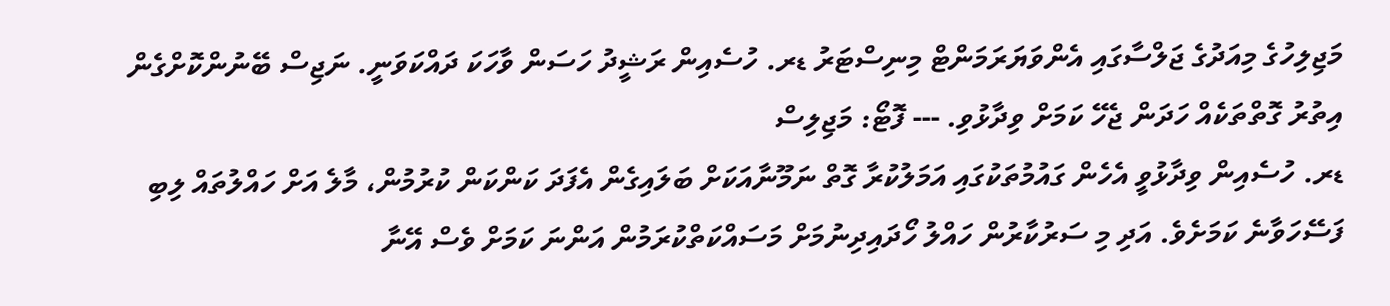މަޖިލިހުގެ މިއަދުގެ ޖަލްސާގައި އެންވަޔަރަމަންޓް މިނިސްޓަރު ޑރ. ހުސެއިން ރަޝީދު ހަސަން ވާހަކަ ދައްކަވަނީ. ނަޖިސް ބޭނުންކޮށްގެން އިތުރު ގޮތްތަކެއް ހަދަން ޖެހޭ ކަމަށް ވިދާޅުވި. --- ފޮޓޯ: މަޖިލިސް
ޑރ. ހުސެއިން ވިދާޅުވީ އެހެން ގައުމުތަކުގައި އަމަލުކުރާ ގޮތް ނަމޫނާއަކަށް ބަލައިގެން އެފަދަ ކަންކަން ކުރުމުން، މާލެ އަށް ހައްލުތައް ލިބި ފަސޭހަވާނެ ކަމަށެވެ. އަދި މި ސަރުކާރުން ހައްލު ހޯދައިދިނުމަށް މަސައްކަތްކުރަމުން އަންނަ ކަމަށް ވެސް އޭނާ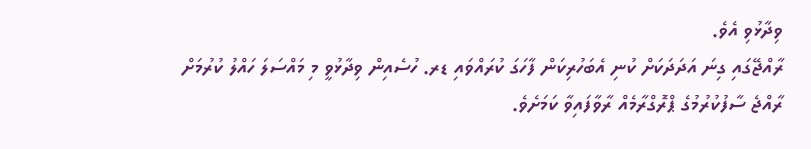ވިދާޅުވި އެވެ.
ރާއްޖޭގައި ގިނަ އަދަދަކަށް ކުނި އެބަހުރިކަން ފާހަގަ ކުރައްވައި ޑރ. ހުސެއިން ވިދާޅުވީ މި މައްސަލަ ހައްލު ކުރުމަށް ރާއްޖެ ސާފުކުރުމުގެ ޕްރޮގްރާމެއް ރާވާފައިވާ ކަމަށެވެ.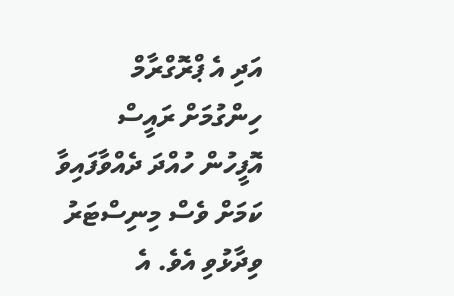އަދި އެ ޕްރޮގްރާމް ހިންގުމަށް ރައީސް އޮފީހުން ހުއްދަ ދެއްވާފައިވާ ކަމަށް ވެސް މިނިސްޓަރު ވިދާޅުވި އެވެ. އެ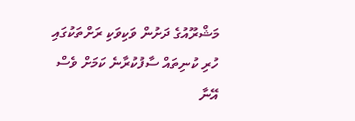މަޝްރޫއުގެ ދަށުން ވަކިވަކި ރަށްތަކުގައި ހުރި ކުނިތައް ސާފުކުރާނެ ކަމަށް ވެސް އޭނާ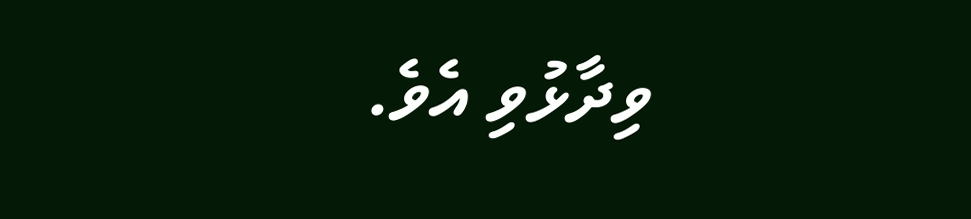ވިދާޅުވި އެވެ.